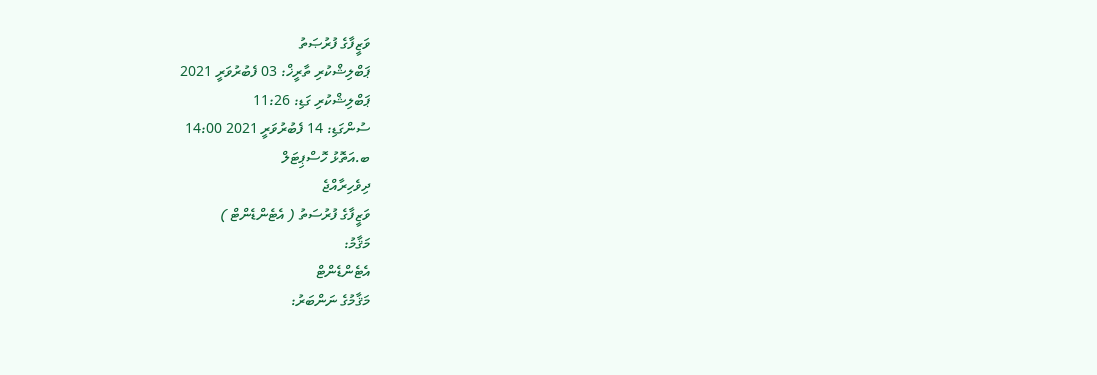ވަޒީފާގެ ފުރުޞަތު
ޕަބްލިޝްކުރި ތާރީޚް: 03 ފެބުރުވަރީ 2021
ޕަބްލިޝްކުރި ގަޑި: 11:26
ސުންގަޑި: 14 ފެބުރުވަރީ 2021 14:00
ބ.އަތޮޅު ހޮސްޕިޓަލް
ދިވެހިރާއްޖެ
ވަޒީފާގެ ފުރުސަތު ( އެޓެންޑެންޓް )
މަޤާމު:
އެޓެންޑެންޓް
މަޤާމުގެ ނަންބަރު: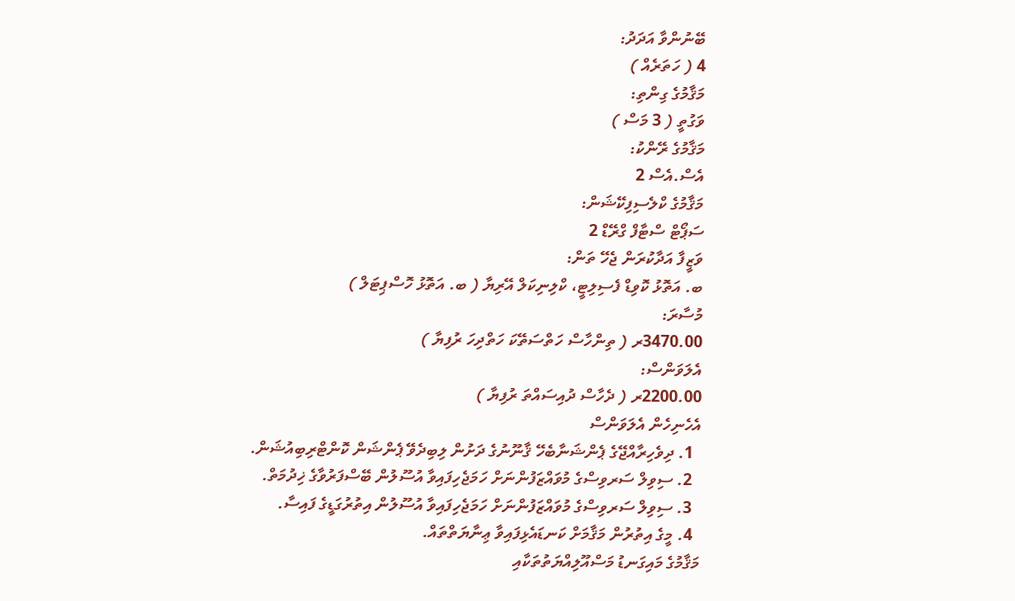ބޭނުންވާ އަދަދު:
4 ( ހަތަރެއް )
މަޤާމުގެ ގިންތި:
ވަގުތީ ( 3 މަސް )
މަޤާމުގެ ރޭންކު:
އެސް.އެސް 2
މަޤާމުގެ ކްލެސިފިކޭޝަން:
ސަޕޯޓް ސްޓާފް ގްރޭޑް 2
ވަޒީފާ އަދާކުރަން ޖެހޭ ތަން:
ބ. އަތޮޅު ކޮވިޑް ފެސިލިޓީ، ކްލިނިކަލް އޭރިޔާ ( ބ. އަތޮޅު ހޮސްޕިޓަލް )
މުސާރަ:
3470.00ރ ( ތިންހާސް ހަތްސަތޭކަ ހަތްދިހަ ރުފިޔާ )
އެލަވަންސް:
2200.00ރ ( ދެހާސް ދުއިސައްތަ ރުފިޔާ )
އެހެނިހެން އެލަވަންސް
  1. ދިވެހިރާއްޖޭގެ ޕެންޝަނާބެހޭ ޤާނޫނުގެ ދަށުން ލިބިދެވޭ ޕެންޝަން ކޮންޓްރިބިއުޝަން.
  2. ސިވިލް ސަރވިސްގެ މުވައްޒަފުންނަށް ހަމަޖެހިފައިވާ އުސޫލުން ބޭސްފަރުވާގެ ޚިދުމަތް.
  3. ސިވިލް ސަރވިސްގެ މުވައްޒަފުންނަށް ހަމަޖެހިފައިވާ އުސޫލުން އިތުރުގަޑީގެ ފައިސާ.
  4. މީގެ އިތުރުން މަޤާމަށް ކަނޑައެޅިފައިވާ ޢިނާޔަތްތައް.
މަޤާމުގެ މައިގަނޑު މަސްއޫލިއްޔަތުތަކާއި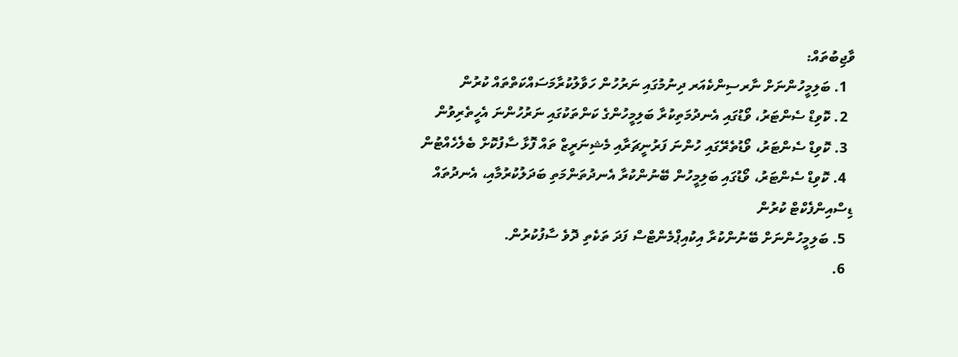ވާޖިބުތައް:
  1. ބަލިމީހުންނަށް ނާރސިންކެއަރ ދިނުމުގައި ނަރުހުން ހަވާލުކުރާމަސައްކަތްތައް ކުރުން
  2. ކޮވިޑް ސެންޓަރު، ވޯޑުގައި އެނދުމަތިކުރާ ބަލިމީހުންގެ ކަންތަކުގައި ނަރުހުންނަ އެހީތެރިވުން
  3. ކޮވިޑް ސެންޓަރު، ވޯޑުތެރޭގައި ހުންނަ ފަރުނީޗަރާއި މެޝިނަރީޒް ތައް ފޮޅާ ސާފުކޮށް ބެލެހެއްޓުން
  4. ކޮވިޑް ސެންޓަރު، ވޯޑުގައި ބަލިމީހުން ބޭނުންކުރާ އެނދުތަންމަތި ބަދަލުކުރުމާއި، އެނދުތައް ޑިސްއިންފެކްޓް ކުރުން
  5. ބަލިމީހުންނަށް ބޭނުންކުރާ އިކުއިޕްމެންޓްސް ފަދަ ތަކެތި ދޮވެ ސާފުކުރުން.
  6.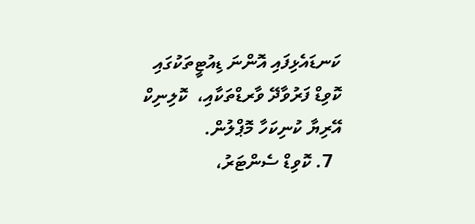ކަނޑައެޅިފައި އޮންނަ ޑިއުޓީތަކުގައި ކޮވިޑް ފަރުވާދޭ ވާރޑްތަކާއި،  ކޮލިނިކް އޭރިޔާ ކުނިކަހާ މޮޕްލުން.
  7. ކޮވިޑް ސެންޓަރު،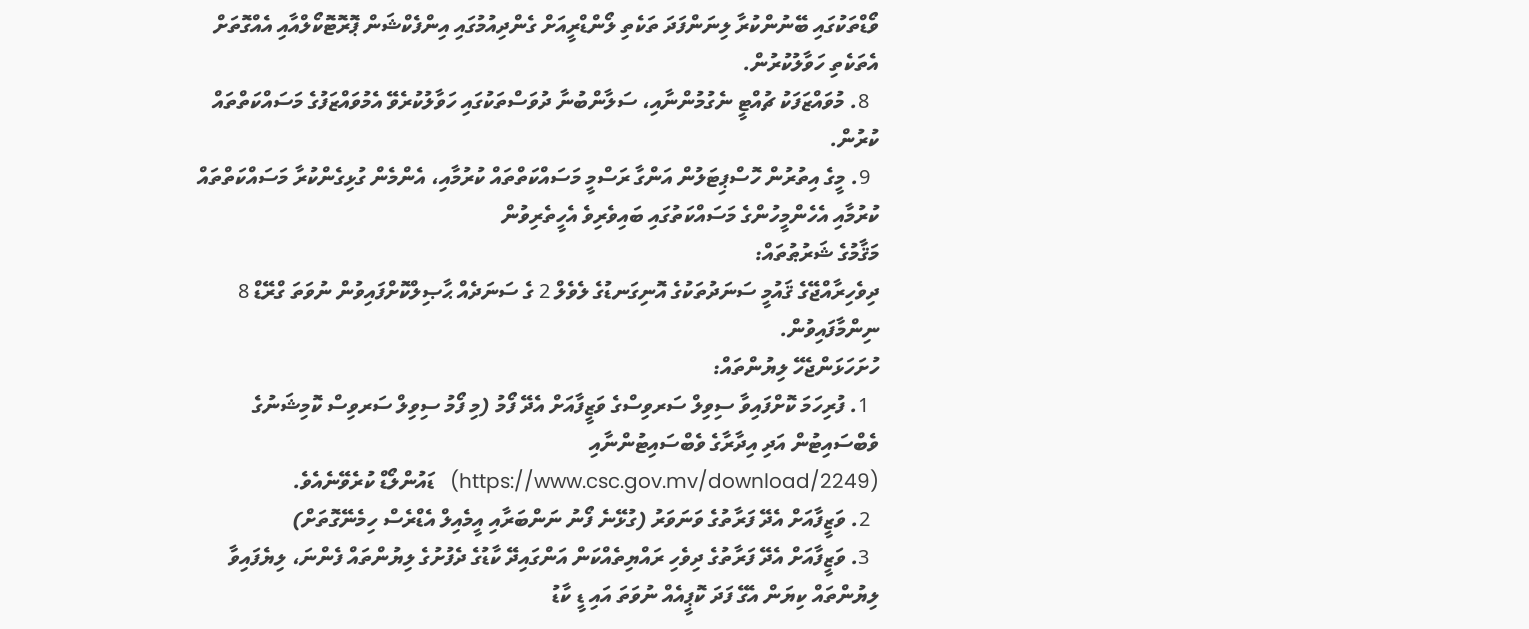ވޯޑްތަކުގައި ބޭނުންކުރާ ލިނަންފަދަ ތަކެތި ލޯންޑްރީއަށް ގެންދިއުމުގައި އިންފެކްޝަން ޕޮރޮޓޮކޯލްއާއި އެއްގޮތަށް އެތަކެތި ހަވާލުކުރުން.
  8. މުވައްޒަފަކު ޗުއްޓީ ނެގުމުންނާއި، ސަލާންބުނާ ދުވަސްތަކުގައި ހަވާލުކުރެވޭ އެމުވައްޒަފުގެ މަސައްކަތްތައް ކުރުން.
  9. މީގެ އިތުރުން ހޮސްޕިޓަލުން އަންގާ ރަސްމީ މަސައްކަތްތައް ކުރުމާއި، އެންމެން ގުޅިގެންކުރާ މަސައްކަތްތައް ކުރުމާއި އެހެންމީހުންގެ މަސައްކަތުގައި ބައިވެރިވެ އެހީތެރިވުން
މަޤާމުގެ ޝަރުޠުތައް:
ދިވެހިރާއްޖޭގެ ޤައުމީ ސަނަދުތަކުގެ އޮނިގަނޑުގެ ލެވެލް 2 ގެ ސަނަދެއް ޙާޞިލްކޮށްފައިވުން ނުވަތަ ގްރޭޑް 8 ނިންމާފައިވުން.
ހުށަހަޅަންޖެހޭ ލިޔުންތައް:
  1. ފުރިހަމަ ކޮށްފައިވާ ސިވިލް ސަރވިސްގެ ވަޒީފާއަށް އެދޭ ފޯމު (މި ފޯމު ސިވިލް ސަރވިސް ކޮމިޝަނުގެ ވެބްސައިޓުން އަދި އިދާރާގެ ވެބްސައިޓުންނާއި (https://www.csc.gov.mv/download/2249)   ޑައުންލޯޑް ކުރެވޭނެއެވެ.
  2. ވަޒީފާއަށް އެދޭ ފަރާތުގެ ވަނަވަރު (ގުޅޭނެ ފޯނު ނަންބަރާއި އީމެއިލް އެޑްރެސް ހިމެނޭގޮތަށް)
  3. ވަޒީފާއަށް އެދޭ ފަރާތުގެ ދިވެހި ރައްޔިތެއްކަން އަންގައިދޭ ކާޑުގެ ދެފުށުގެ ލިޔުންތައް ފެންނަ، ލިޔެފައިވާ ލިޔުންތައް ކިޔަން އެގޭ ފަދަ ކޮޕީއެއް ނުވަތަ އައި ޑީ ކާޑު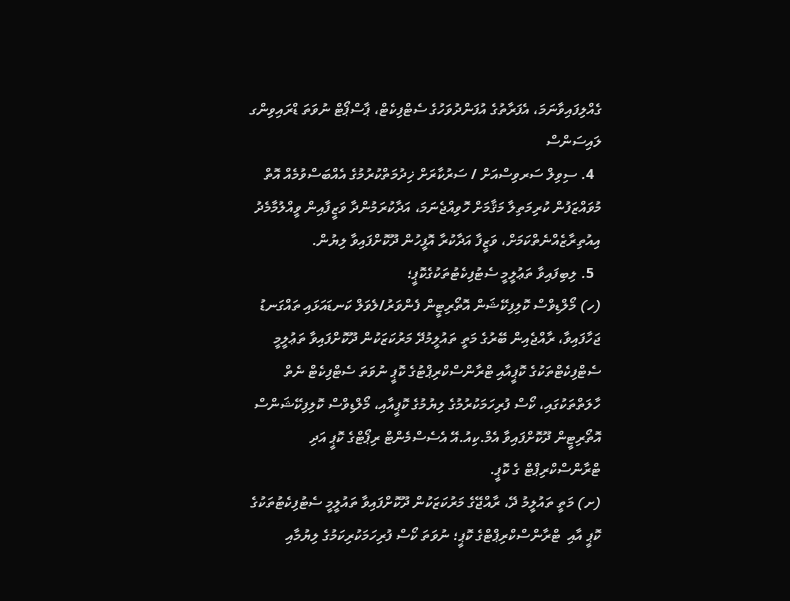ގެއްލިފައިވާނަމަ، އެފަރާތުގެ އުފަންދުވަހުގެ ސެޓްފިކެޓް، ޕާސްޕޯޓް ނުވަތަ ޑްރައިވިންގ ލައިސަންސް
  4. ސިވިލް ސަރވިސްއަށް / ސަރުކާރަށް ޚިދުމަތްކުރުމުގެ އެއްބަސްވުމެއް އޮތް މުވައްޒަފުން ކުރިމަތިލާ މަޤާމަށް ހޮވިއްޖެނަމަ، އަދާކުރަމުންދާ ވަޒީފާއިން ވީއްލުމާމެދު އިއުތިރާޒެއްނެތްކަމަށް، ވަޒީފާ އަދާކުރާ އޮފީހުން ދޫކޮށްފައިވާ ލިޔުން.
  5. ލިބިފައިވާ ތަޢުލީމީ ސެޓުފިކެޓުތަކުގެކޮޕީ؛
(ހ) މޯލްޑިވްސް ކޮލިފިކޭޝަން އޮތޯރިޓީން ފެންވަރު/ލެވަލް ކަނޑައަޅައި ތައްގަނޑު ޖަހާފައިވާ، ރާއްޖެއިން ބޭރުގެ މަތީ ތައުލީމުދޭ މަރުކަޒަކުން ދޫކޮށްފައިވާ ތަޢުލީމީ ސެޓްފިކެޓްތަކުގެ ކޮޕީއާއި ޓްރާންސްކްރިޕްޓުގެ ކޮޕީ ނުވަތަ ސެޓްފިކެޓް ނެތް ހާލަތްތަކުގައި، ކޯސް ފުރިހަމަކުރުމުގެ ލިޔުމުގެ ކޮޕީއާއި، މޯލްޑިވްސް ކޮލިފިކޭޝަންސް އޮތޯރިޓީން ދޫކޮށްފައިވާ އެމް.ކިއު.އޭ އެސެސްމެންޓް ރިޕޯޓްގެ ކޮޕީ އަދި ޓްރާންސްކްރިޕްޓް ގެ ކޮޕީ.
(ށ) މަތީ ތައުލީމު ދޭ، ރާއްޖޭގެ މަރުކަޒަކުން ދޫކޮށްފައިވާ ތައުލީމީ ސެޓުފިކެޓުތަކުގެ ކޮޕީ އާއި  ޓްރާންސްކްރިޕްޓްގެ ކޮޕީ؛ ނުވަތަ ކޯސް ފުރިހަމަކުރިކަމުގެ ލިޔުމާއި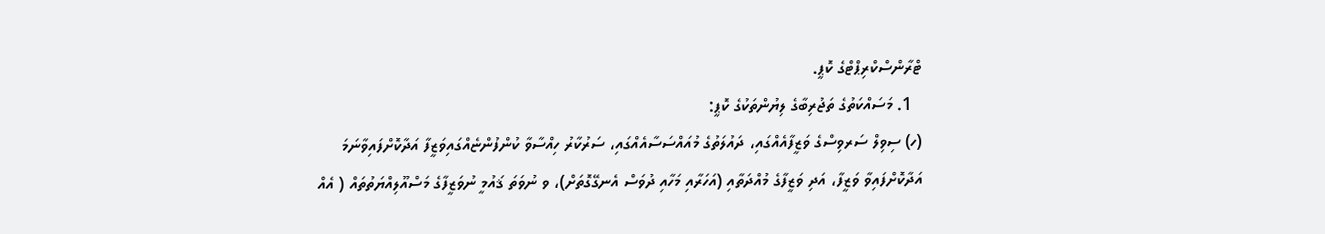ޓްރާންސްކްރިޕްޓްގެ ކޮޕީ.
  1. މަސައްކަތުގެ ތަޖުރިބާގެ ލިޔުންތަކުގެ ކޮޕީ:
(ހ) ސިވިލް ސަރވިސްގެ ވަޒީފާއެއްގައި، ދައުލަތުގެ މުއައްސަސާއެއްގައި، ސަރުކާރު ހިއްސާވާ ކުންފުންޏެއްގައިވަޒީފާ އަދާކޮށްފައިވާނަމަ އަދާކޮށްފައިވާ ވަޒީފާ، އަދި ވަޒީފާގެ މުއްދަތާއި (އަހަރާއި މަހާއި ދުވަސް އެނގޭގޮތަށް)، ވ ނުވަތަ ޤައުމީ ނުވަޒީފާގެ މަސްއޫލިއްޔަތުތައް ( އެއް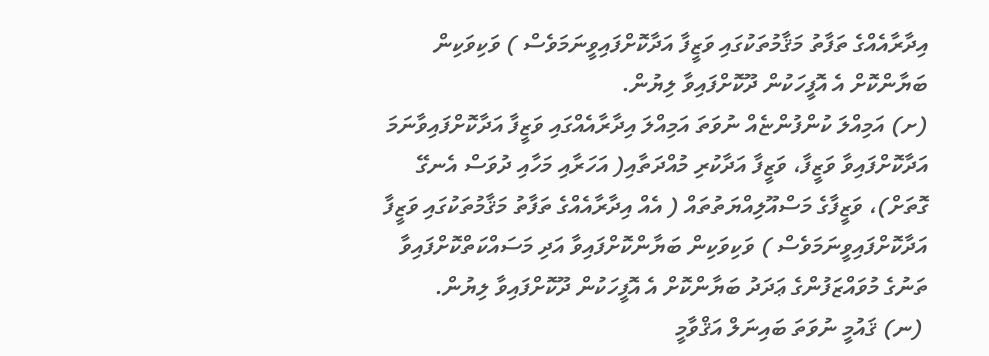އިދާރާއެއްގެ ތަފާތު މަޤާމުތަކުގައި ވަޒީފާ އަދާކޮށްފައިވީނަމަވެސް ) ވަކިވަކިން ބަޔާންކޮށް އެ އޮފީހަކުން ދޫކޮށްފައިވާ ލިޔުން.
(ށ) އަމިއްލަ ކުންފުންޏެއް ނުވަތަ އަމިއްލަ އިދާރާއެއްގައި ވަޒީފާ އަދާކޮށްފައިވާނަމަ އަދާކޮށްފައިވާ ވަޒީފާ، ވަޒީފާ އަދާކުރި މުއްދަތާއި( އަހަރާއި މަހާއި ދުވަސް އެނގޭ ގޮތަށް)، ވަޒީފާގެ މަސްއޫލިއްޔަތުތައް ( އެއް އިދާރާއެއްގެ ތަފާތު މަޤާމުތަކުގައި ވަޒީފާ އަދާކޮށްފައިވީނަމަވެސް ) ވަކިވަކިން ބަޔާންކޮށްފައިވާ އަދި މަސައްކަތްކޮށްފައިވާ ތަނުގެ މުވައްޒަފުންގެ ޢަދަދު ބަޔާންކޮށް އެ އޮފީހަކުން ދޫކޮށްފައިވާ ލިޔުން.
 (ނ) ޤައުމީ ނުވަތަ ބައިނަލް އަޤްވާމީ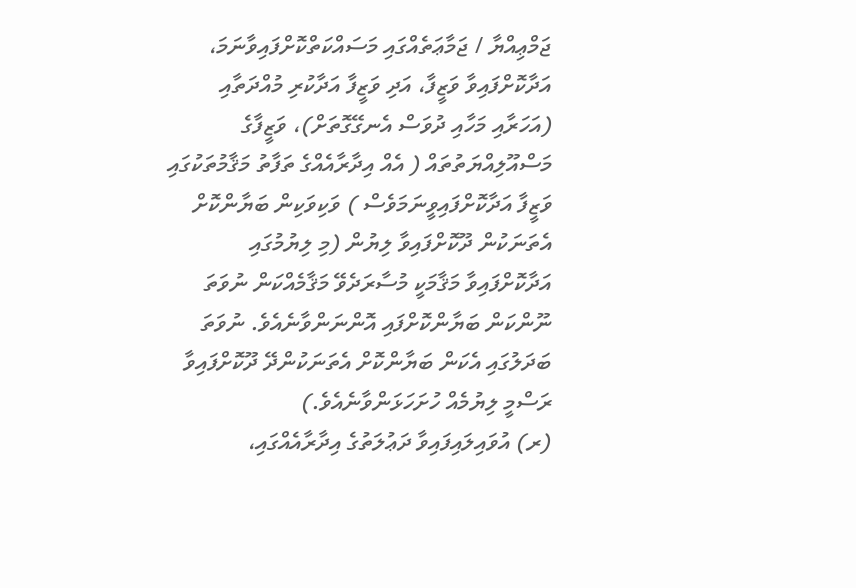ޖަމްޢިއްޔާ / ޖަމާޢަތެއްގައި މަސައްކަތްކޮށްފައިވާނަމަ، އަދާކޮށްފައިވާ ވަޒީފާ، އަދި ވަޒީފާ އަދާކުރި މުއްދަތާއި (އަހަރާއި މަހާއި ދުވަސް އެނގޭގޮތަށް)، ވަޒީފާގެ މަސްއޫލިއްޔަތުތައް ( އެއް އިދާރާއެއްގެ ތަފާތު މަޤާމުތަކުގައި ވަޒީފާ އަދާކޮށްފައިވީނަމަވެސް ) ވަކިވަކިން ބަޔާންކޮށް އެތަނަކުން ދޫކޮށްފައިވާ ލިޔުން (މި ލިޔުމުގައި އަދާކޮށްފައިވާ މަޤާމަކީ މުސާރަދެވޭ މަޤާމެއްކަން ނުވަތަ ނޫންކަން ބަޔާންކޮށްފައި އޮންނަންވާނެއެވެ. ނުވަތަ ބަދަލުގައި އެކަން ބަޔާންކޮށް އެތަނަކުންދޭ ދޫކޮށްފައިވާ ރަސްމީ ލިޔުމެއް ހުށަހަޅަންވާނެއެވެ.)
(ރ) އުވައިލައިފައިވާ ދަޢުލަތުގެ އިދާރާއެއްގައި،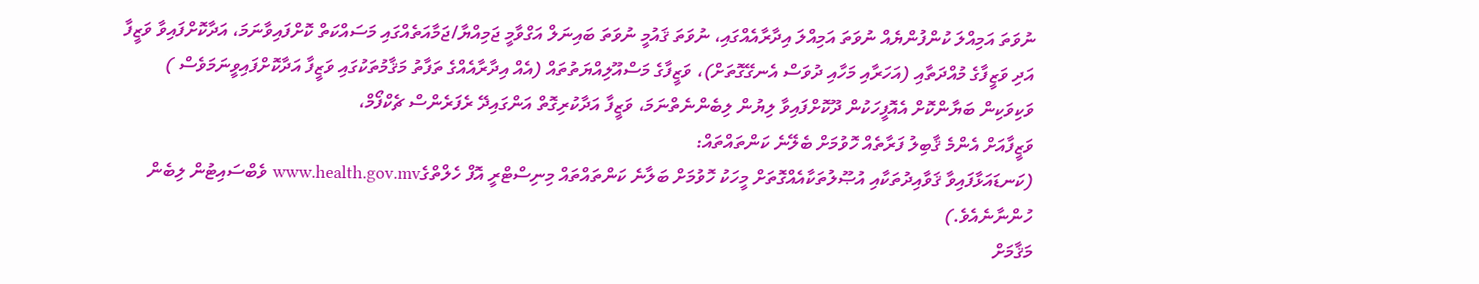ނުވަތަ އަމިއްލަ ކުންފުންޔެއް ނުވަތަ އަމިއްލަ އިދާރާއެއްގައި، ނުވަތަ ޤައުމީ ނުވަތަ ބައިނަލް އަގްވާމީ ޖަމިއްޔާ/ޖަމާއަތެއްގައި މަސައްކަތް ކޮށްފައިވާނަމަ، އަދާކޮށްފައިވާ ވަޒީފާ އަދި ވަޒީފާގެ މުއްދަތާއި (އަހަރާއި މަހާއި ދުވަސް އެނގޭގޮތަށް)، ވަޒީފާގެ މަސްއޫލިއްޔަތުތައް (އެއް އިދާރާއެއްގެ ތަފާތު މަޤާމުތަކުގައި ވަޒީފާ އަދާކޮށްފައިވީނަމަވެސް ) ވަކިވަކިން ބަޔާންކޮށް އެއޮފީހަކުން ދޫކޮށްފައިވާ ލިޔުން ލިބެންނެތްނަމަ، ވަޒީފާ އަދާކުރިގޮތް އަންގައިދޭ ރެފަރެންސް ޗެކްފޯމް،
ވަޒީފާއަށް އެންމެ ޤާބިލު ފަރާތެއް ހޮވުމަށް ބެލޭނެ ކަންތައްތައް:
(ކަނޑައަޅާފައިވާ ޤަވާއިދުތަކާއި އުޞޫލުތަކާއެއްގޮތަށް މީހަކު ހޮވުމަށް ބަލާނެ ކަންތައްތައް މިނިސްޓްރީ އޮފް ހެލްތްގެwww.health.gov.mv ވެބްސައިޓުން ލިބެން ހުންނާނެއެވެ.)
މަޤާމަށް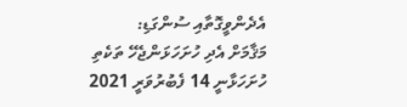އެދެންވީގޮތާއި ސުންގަޑި:
މަޤާމަށް އެދި ހުށަހަޅަންޖެހޭ ތަކެތި ހުށަހަޅާނީ 14 ފެބުރުވަރީ 2021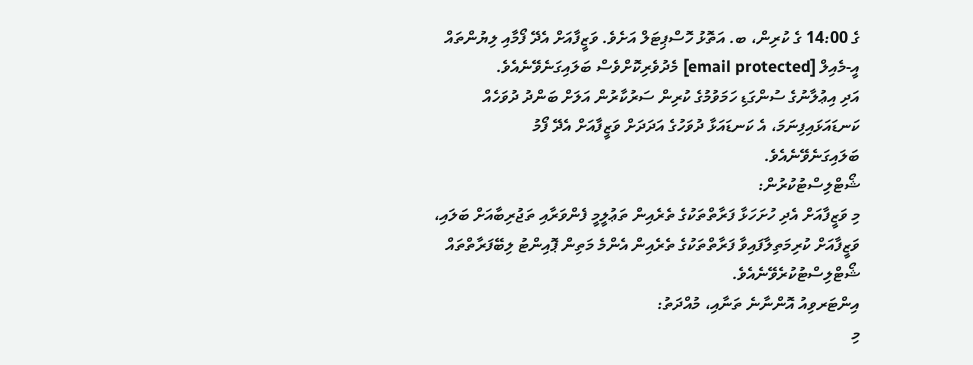ގެ 14:00 ގެ ކުރިން، ބ. އަތޮޅު ހޮސްޕިޓަލް އަށެވެ. ވަޒީފާއަށް އެދޭ ފޯމާއި ލިޔުންތައް އީ-މެއިލް [email protected] މެދުވެރިކޮށްވެސް ބަލައިގަނެވޭނެއެވެ.
އަދި އިޢުލާނުގެ ސުންގަޑި ހަމަވުމުގެ ކުރިން ސަރުކާރުން އަލަށް ބަންދު ދުވަހެއް ކަނޑައަޅައިފިނަމަ، އެ ކަނޑައަޅާ ދުވަހުގެ އަދަދަށް ވަޒީފާއަށް އެދޭ ފޯމު ބަލައިގަނެވޭނެއެވެ.
ޝޯޓްލިސްޓުކުރުން:
މި ވަޒީފާއަށް އެދި ހުށަހަޅާ ފަރާތްތަކުގެ ތެރެއިން ތަޢުލީމީ ފެންވަރާއި ތަޖުރިބާއަށް ބަލައި، ވަޒީފާއަށް ކުރިމަތިލާފައިވާ ފަރާތްތަކުގެ ތެރެއިން އެންމެ މަތިން ޕޮއިންޓު ލިބޭފަރާތްތައް ޝޯޓްލިސްޓުކުރެވޭނެއެވެ.
އިންޓަރވިއު އޮންނާނެ ތަނާއި، މުއްދަތު:
މި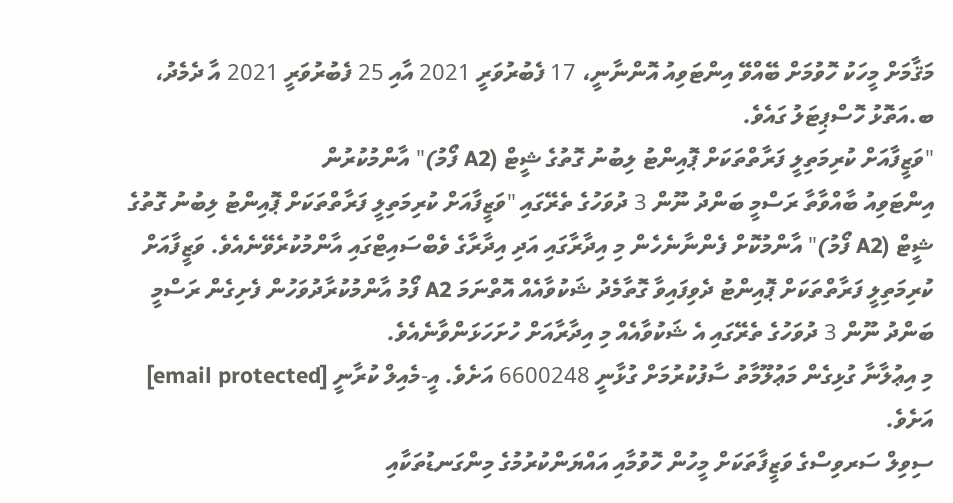މަޤާމަށް މީހަކު ހޮވުމަށް ބޭއްވޭ އިންޓަވިއު އޮންނާނީ، 17 ފެބުރުވަރީ 2021 އާއި 25 ފެބުރުވަރީ 2021 އާ ދެމެދު، ބ.އަތޮޅު ހޮސްޕިޓަލު ގައެވެ.
"ވަޒީފާއަށް ކުރިމަތިލީ ފަރާތްތަކަށް ޕޮއިންޓު ލިބުނު ގޮތުގެ ޝީޓް (A2 ފޯމު)" އާންމުކުރުން
އިންޓަވިއު ބާއްވާތާ ރަސްމީ ބަންދު ނޫން 3 ދުވަހުގެ ތެރޭގައި "ވަޒީފާއަށް ކުރިމަތިލީ ފަރާތްތަކަށް ޕޮއިންޓު ލިބުނު ގޮތުގެ ޝީޓް (A2 ފޯމު)" އާންމުކޮށް ފެންނާނެހެން މި އިދާރާގައި އަދި އިދާރާގެ ވެބްސައިޓްގައި އާންމުކުރެވޭނެއެވެ. ވަޒީފާއަށް ކުރިމަތިލީ ފަރާތްތަކަށް ޕޮއިންޓު ދެވިފައިވާ ގޮތާމެދު ޝަކުވާއެއް އޮތްނަމަ A2 ފޯމު އާންމުކުރާދުވަހުން ފެށިގެން ރަސްމީ ބަންދު ނޫން 3 ދުވަހުގެ ތެރޭގައި އެ ޝަކުވާއެއް މި އިދާރާއަށް ހުށަހަޅަންވާނެއެވެ.
މި އިޢުލާނާ ގުޅިގެން މަޢުލޫމާތު ސާފުކުރުމަށް ގުޅާނީ 6600248 އަށެވެ. އީ-މެއިލް ކުރާނީ [email protected] އަށެވެ.
ސިވިލް ސަރވިސްގެ ވަޒީފާތަކަށް މީހުން ހޮވުމާއި އައްޔަންކުރުމުގެ މިންގަނޑުތަކާއި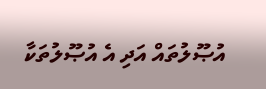އުޞޫލުތައް އަދި އެ އުޞޫލުތަކާ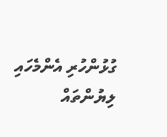ގުޅުންހުރި އެންމެހައި ލިޔުންތައް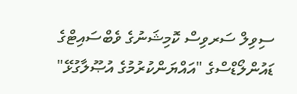ސިވިލް ސަރވިސް ކޮމިޝަނުގެ ވެބްސައިޓްގެ ޑައުންލޯޑްސްގެ "އައްޔަންކުރުމުގެ އުޞޫލާގުޅޭ"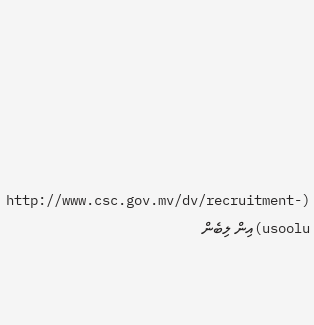(http://www.csc.gov.mv/dv/recruitment-usoolu)އިން ލިބެން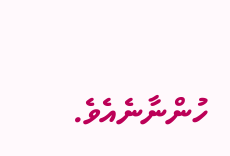ހުންނާނެއެވެ.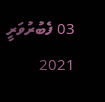03 ފެބުރުވަރީ 2021